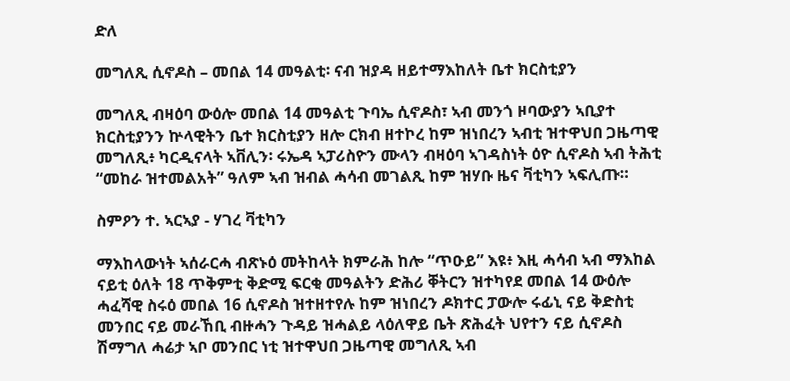ድለ

መግለጺ ሲኖዶስ – መበል 14 መዓልቲ፡ ናብ ዝያዳ ዘይተማእከለት ቤተ ክርስቲያን

መግለጺ ብዛዕባ ውዕሎ መበል 14 መዓልቲ ጉባኤ ሲኖዶስ፣ ኣብ መንጎ ዞባውያን ኣቢያተ ክርስቲያንን ኵላዊትን ቤተ ክርስቲያን ዘሎ ርክብ ዘተኮረ ከም ዝነበረን ኣብቲ ዝተዋህበ ጋዜጣዊ መግለጺ፥ ካርዲናላት ኣቨሊን፡ ሩኤዳ ኣፓሪስዮን ሙላን ብዛዕባ ኣገዳስነት ዕዮ ሲኖዶስ ኣብ ትሕቲ “መከራ ዝተመልአት” ዓለም ኣብ ዝብል ሓሳብ መገልጺ ከም ዝሃቡ ዜና ቫቲካን ኣፍሊጡ።

ስምዖን ተ. ኣርኣያ - ሃገረ ቫቲካን

ማእከላውነት ኣሰራርሓ ብጽኑዕ መትከላት ክምራሕ ከሎ “ጥዑይ” እዩ፥ እዚ ሓሳብ ኣብ ማእከል ናይቲ ዕለት 18 ጥቅምቲ ቅድሚ ፍርቂ መዓልትን ድሕሪ ቐትርን ዝተካየደ መበል 14 ውዕሎ ሓፈሻዊ ስሩዕ መበል 16 ሲኖዶስ ዝተዘተየሉ ከም ዝነበረን ዶክተር ፓውሎ ሩፊኒ ናይ ቅድስቲ መንበር ናይ መራኸቢ ብዙሓን ጉዳይ ዝሓልይ ላዕለዋይ ቤት ጽሕፈት ህየተን ናይ ሲኖዶስ ሽማግለ ሓሬታ ኣቦ መንበር ነቲ ዝተዋህበ ጋዜጣዊ መግለጺ ኣብ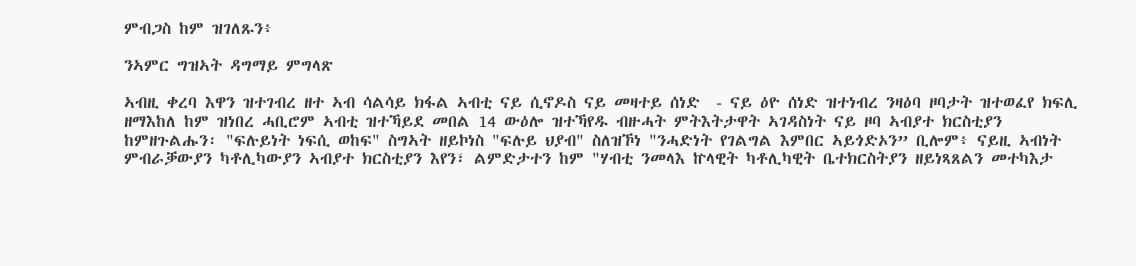ምብጋስ ከም ዝገለጹን፥

ንኣምር ግዝኣት ዳግማይ ምግላጽ

ኣብዚ ቀረባ እዋን ዝተገብረ ዘተ ኣብ ሳልሳይ ክፋል ኣብቲ ናይ ሲኖዶስ ናይ መዛተይ ሰነድ  - ናይ ዕዮ ሰነድ ዝተነብረ ንዛዕባ ዞባታት ዝተወፈየ ክፍሊ ዘማእከለ ከም ዝነበረ ሓቢሮም ኣብቲ ዝተኻይደ መበል 14 ውዕሎ ዝተኻየዱ ብዙሓት ምትእትታዋት ኣገዳስነት ናይ ዞባ ኣብያተ ክርስቲያን ከምዘጉልሑን፡ "ፍሉይነት ነፍሲ ወከፍ" ስግኣት ዘይኮነስ "ፍሉይ ህያብ" ስለዝኾነ "ንሓድነት የገልግል እምበር ኣይጎድኦን” ቢሎም፥ ናይዚ ኣብነት ምብራቓውያን ካቶሊካውያን ኣብያተ ክርስቲያን እየን፣ ልምድታተን ከም "ሃብቲ ንመላእ ኵላዊት ካቶሊካዊት ቤተክርስትያን ዘይነጻጸልን መተካእታ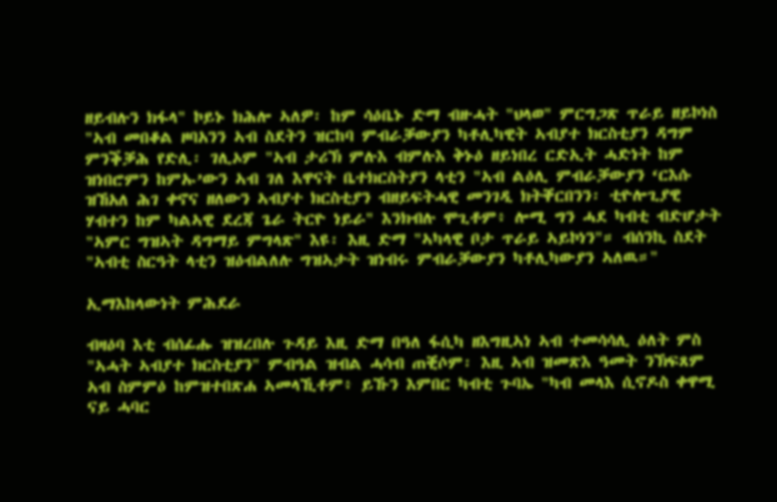ዘይብሉን ክፋላ" ኮይኑ ክሕሎ ኣለዎ፡ ከም ሳዕቤኑ ድማ ብዙሓት "ህላወ" ምርግጋጽ ጥራይ ዘይኮነስ "ኣብ መበቆል ዞባአንን ኣብ ስደትን ዝርከባ ምብራቓውያን ካቶሊካዊት ኣብያተ ክርስቲያን ዳግም ምንቕቓሕ የድሊ፡ ገሊኦም "ኣብ ታሪኽ ምሉእ ብምሉእ ቅኑዕ ዘይነበረ ርድኢት ሓድነት ከም ዝነበሮምን ከምኡ’ውን ኣብ ገለ እዋናት ቤተክርስትያን ላቲን "ኣብ ልዕሊ ምብራቓውያን ‘ርእሱ ዝኸአለ ሕገ ቀኖና ዘለውን ኣብያተ ክርስቲያን ብዘይፍትሓዊ መንገዲ ክትቐርበንን፡ ቲዮሎጊያዊ ሃብተን ከም ካልኣዊ ደረጃ ጌራ ትርዮ ነይራ" እንክብሉ ሞጊቶም፥ ሎሚ ግን ሓደ ካብቲ ብድሆታት "ኣምር ግዝኣት ዳግማይ ምግላጽ" እዩ፡ እዚ ድማ "ኣካላዊ ቦታ ጥራይ ኣይኮነን"። ብሰንኪ ስደት "ኣብቲ ስርዓት ላቲን ዝዕብልለሉ ግዝኣታት ዝነብሩ ምብራቓውያን ካቶሊካውያን ኣለዉ።"

ኢማእከላውነት ምሕደራ

ብዛዕባ እቲ ብሰፊሑ ዝዝረበሉ ጉዳይ እዚ ድማ በዓለ ፋሲካ ዘእግዚኣነ ኣብ ተመሳሳሊ ዕለት ምስ "ኣሓት ኣብያተ ክርስቲያን" ምብዓል ዝብል ሓሳብ ጠቒሶም፡ እዚ ኣብ ዝመጽእ ዓመት ንኽፍጸም ኣብ ስምምዕ ከምዝተበጽሐ ኣመላኺቶም፥ ይኹን እምበር ካብቲ ጉባኤ "ካብ መላእ ሲኖዶስ ቀዋሚ ናይ ሓባር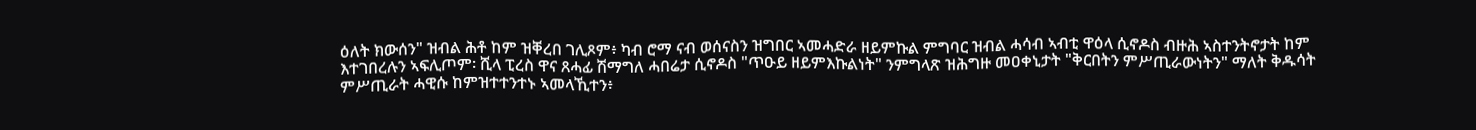ዕለት ክውሰን" ዝብል ሕቶ ከም ዝቐረበ ገሊጾም፥ ካብ ሮማ ናብ ወሰናስን ዝግበር ኣመሓድራ ዘይምኩል ምግባር ዝብል ሓሳብ ኣብቲ ዋዕላ ሲኖዶስ ብዙሕ ኣስተንትኖታት ከም እተገበረሉን ኣፍሊጦም፡ ሺላ ፒረስ ዋና ጸሓፊ ሽማግለ ሓበሬታ ሲኖዶስ "ጥዑይ ዘይምእኩልነት" ንምግላጽ ዝሕግዙ መዐቀኒታት "ቅርበትን ምሥጢራውነትን" ማለት ቅዱሳት ምሥጢራት ሓዊሱ ከምዝተተንተኑ ኣመላኺተን፥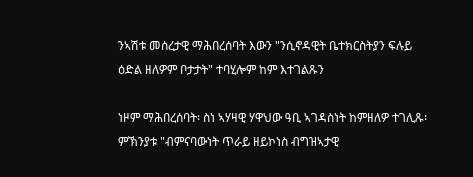ንኣሽቱ መሰረታዊ ማሕበረሰባት እውን "ንሲኖዳዊት ቤተክርስትያን ፍሉይ ዕድል ዘለዎም ቦታታት" ተባሂሎም ከም እተገልጹን

ነዞም ማሕበረሰባት፡ ስነ ኣሃዛዊ ሃዋህው ዓቢ ኣገዳስነት ከምዘለዎ ተገሊጹ፡ ምኽንያቱ "ብምናባውነት ጥራይ ዘይኮነስ ብግዝኣታዊ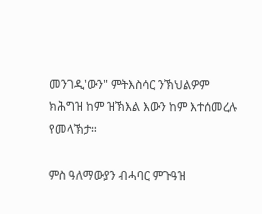መንገዲ'ውን" ምትእስሳር ንኽህልዎም ክሕግዝ ከም ዝኽእል እውን ከም እተሰመረሉ የመላኽታ።

ምስ ዓለማውያን ብሓባር ምጉዓዝ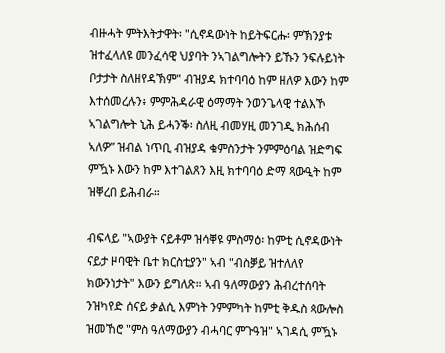ብዙሓት ምትእትታዋት፡ "ሲኖዳውነት ከይትፍርሑ፡ ምኽንያቱ ዝተፈላለዩ መንፈሳዊ ህያባት ንኣገልግሎትን ይኹን ንፍሉይነት ቦታታት ስለዘየዳኽም" ብዝያዳ ክተባባዕ ከም ዘለዎ እውን ከም እተሰመረሉን፥ ምምሕዳራዊ ዕማማት ንወንጌላዊ ተልእኾ ኣገልግሎት ኒሕ ይሓንቕ፡ ስለዚ ብመሃዚ መንገዲ ክሕሰብ ኣለዎ” ዝብል ነጥቢ ብዝያዳ ቁምስንታት ንምምዕባል ዝድግፍ ምዃኑ እውን ከም እተገልጸን እዚ ክተባባዕ ድማ ጻውዒት ከም ዝቐረበ ይሕብራ።

ብፍላይ "ኣውያት ናይቶም ዝሳቐዩ ምስማዕ፡ ከምቲ ሲኖዳውነት ናይታ ዞባዊት ቤተ ክርስቲያን" ኣብ "ብስቓይ ዝተለለየ ክውንነታት" እውን ይግለጽ። ኣብ ዓለማውያን ሕብረተሰባት ንዝካየድ ሰናይ ቃልሲ እምነት ንምምካት ከምቲ ቅዱስ ጳውሎስ ዝመኸሮ "ምስ ዓለማውያን ብሓባር ምጉዓዝ" ኣገዳሲ ምዃኑ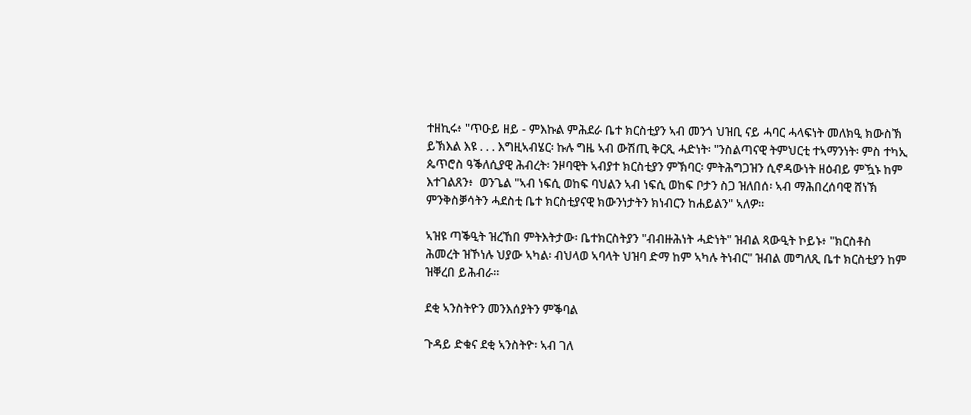ተዘኪሩ፥ "ጥዑይ ዘይ - ምእኩል ምሕደራ ቤተ ክርስቲያን ኣብ መንጎ ህዝቢ ናይ ሓባር ሓላፍነት መለክዒ ክውስኽ ይኽእል እዩ . . . እግዚኣብሄር፡ ኩሉ ግዜ ኣብ ውሽጢ ቅርጺ ሓድነት፡ "ንስልጣናዊ ትምህርቲ ተኣማንነት፡ ምስ ተካኢ ጴጥሮስ ዓቕለሲያዊ ሕብረት፡ ንዞባዊት ኣብያተ ክርስቲያን ምኽባር፡ ምትሕግጋዝን ሲኖዳውነት ዘዕብይ ምዃኑ ከም እተገልጸን፥  ወንጌል "ኣብ ነፍሲ ወከፍ ባህልን ኣብ ነፍሲ ወከፍ ቦታን ስጋ ዝለበሰ፡ ኣብ ማሕበረሰባዊ ሸነኽ ምንቅስቓሳትን ሓደስቲ ቤተ ክርስቲያናዊ ክውንነታትን ክነብርን ከሐይልን" ኣለዎ።

ኣዝዩ ጣቕዒት ዝረኸበ ምትእትታው፡ ቤተክርስትያን "ብብዙሕነት ሓድነት" ዝብል ጻውዒት ኮይኑ፥ "ክርስቶስ ሕመረት ዝኾነሉ ህያው ኣካል፡ ብህላወ ኣባላት ህዝባ ድማ ከም ኣካሉ ትነብር" ዝብል መግለጺ ቤተ ክርስቲያን ከም ዝቐረበ ይሕብራ።

ደቂ ኣንስትዮን መንእሰያትን ምቕባል

ጉዳይ ድቁና ደቂ ኣንስትዮ፡ ኣብ ገለ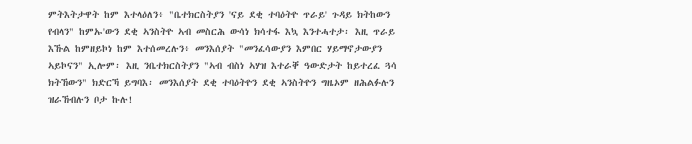ምትእትታዋት ከም እተላዕለን፥ "ቤተክርስትያን 'ናይ ደቂ ተባዕትዮ ጥራይ' ጉዳይ ክትከውን የብላን" ከምኡ'ውን ደቂ ኣንስትዮ ኣብ መስርሕ ውሳነ ክሳተፋ እኳ እንተሓተታ፡ እዚ ጥራይ እኹል ከምዘይኮነ ከም እተሰመረሉን፥ መንእሰያት "መንፈሳውያን እምበር ሃይማኖታውያን ኣይኮናን" ኢሎም፡ እዚ ንቤተክርስትያን "ኣብ ብስነ ኣሃዝ እተራቐ ዓውድታት ከይተረፈ ጓሳ ክትኸውን" ክድርኻ ይግባእ፡ መንእሰያት ደቂ ተባዕትዮን ደቂ ኣንስትዮን ግዜኦም ዘሕልፉሉን ዝራኸብሉን ቦታ ኩሉ!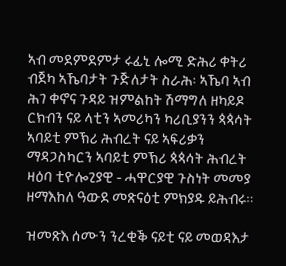ኣብ መደምደምታ ሩፊኒ ሎሚ ድሕሪ ቀትሪ ብጀካ ኣኼባታት ጉጅለታት ስራሕ፡ ኣኼባ ኣብ ሕገ ቀኖና ጉዳይ ዝምልከት ሽማግለ ዘካይዶ ርክብን ናይ ላቲን ኣመሪካን ካሪቢያንን ጳጳሳት ኣባይቲ ምኽሪ ሕብረት ናይ ኣፍሪቃን ማዳጋስካርን ኣባይቲ ምኽሪ ጳጳሳት ሕብረት ዛዕባ ቲዮሎጊያዊ - ሓዋርያዊ ጉስነት መመያ ዘማእከለ ዓውደ መጽናዕቲ ምክያዱ ይሕብሩ።

ዝመጽእ ሰሙን ንረቂቕ ናይቲ ናይ መወዳእታ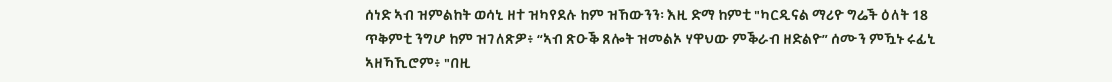ሰነድ ኣብ ዝምልከት ወሳኒ ዘተ ዝካየደሉ ከም ዝኸውንን፡ እዚ ድማ ከምቲ "ካርዲናል ማሪዮ ግሬች ዕለት 18 ጥቅምቲ ንግሆ ከም ዝገለጽዎ፥ “ኣብ ጽዑቕ ጸሎት ዝመልኦ ሃዋህው ምቕራብ ዘድልዮ” ሰሙን ምዃኑ ሩፊኒ ኣዘኻኺሮም፥ "በዚ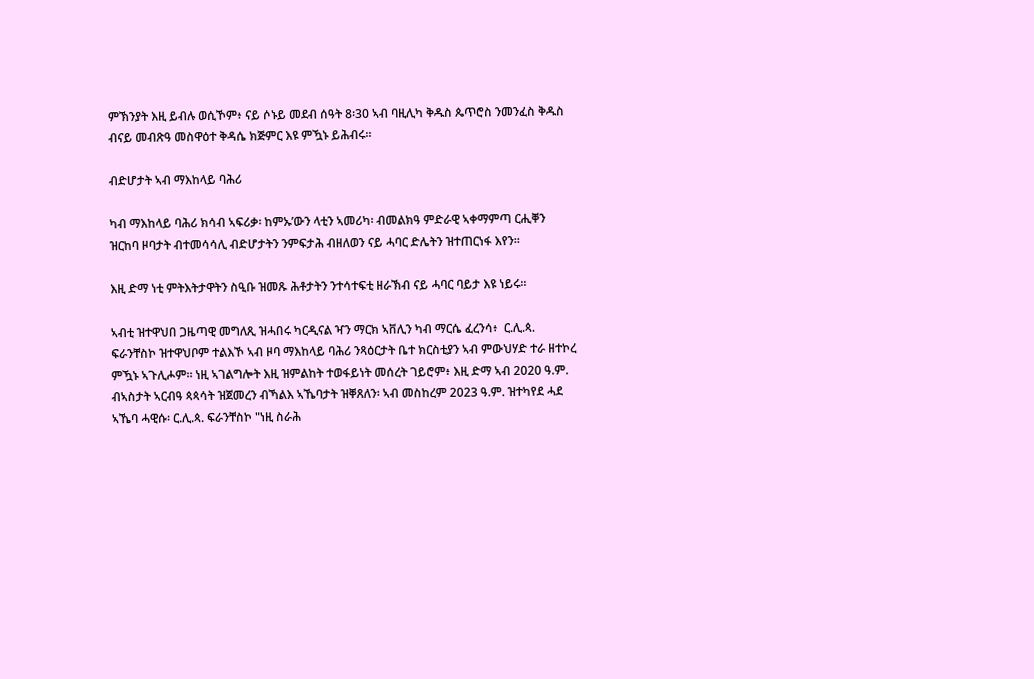ምኽንያት እዚ ይብሉ ወሲኾም፥ ናይ ሶኑይ መደብ ሰዓት 8፡30 ኣብ ባዚሊካ ቅዱስ ጴጥሮስ ንመንፈስ ቅዱስ ብናይ መብጽዓ መስዋዕተ ቅዳሴ ክጅምር እዩ ምዃኑ ይሕብሩ።

ብድሆታት ኣብ ማእከላይ ባሕሪ

ካብ ማእከላይ ባሕሪ ክሳብ ኣፍሪቃ፡ ከምኡ’ውን ላቲን ኣመሪካ፡ ብመልክዓ ምድራዊ ኣቀማምጣ ርሒቐን ዝርከባ ዞባታት ብተመሳሳሊ ብድሆታትን ንምፍታሕ ብዘለወን ናይ ሓባር ድሌትን ዝተጠርነፋ እየን።

እዚ ድማ ነቲ ምትእትታዋትን ስዒቡ ዝመጹ ሕቶታትን ንተሳተፍቲ ዘራኽብ ናይ ሓባር ባይታ እዩ ነይሩ።

ኣብቲ ዝተዋህበ ጋዜጣዊ መግለጺ ዝሓበሩ ካርዲናል ዣን ማርክ ኣቨሊን ካብ ማርሴ ፈረንሳ፥  ር.ሊ.ጳ. ፍራንቸስኮ ዝተዋህቦም ተልእኾ ኣብ ዞባ ማእከላይ ባሕሪ ንጻዕርታት ቤተ ክርስቲያን ኣብ ምውህሃድ ተራ ዘተኮረ ምዃኑ ኣጉሊሖም። ነዚ ኣገልግሎት እዚ ዝምልከት ተወፋይነት መሰረት ገይሮም፥ እዚ ድማ ኣብ 2020 ዓ.ም.  ብኣስታት ኣርብዓ ጳጳሳት ዝጀመረን ብኻልእ ኣኼባታት ዝቐጸለን፡ ኣብ መስከረም 2023 ዓ.ም. ዝተካየደ ሓደ ኣኼባ ሓዊሱ፡ ር.ሊ.ጳ. ፍራንቸስኮ "ነዚ ስራሕ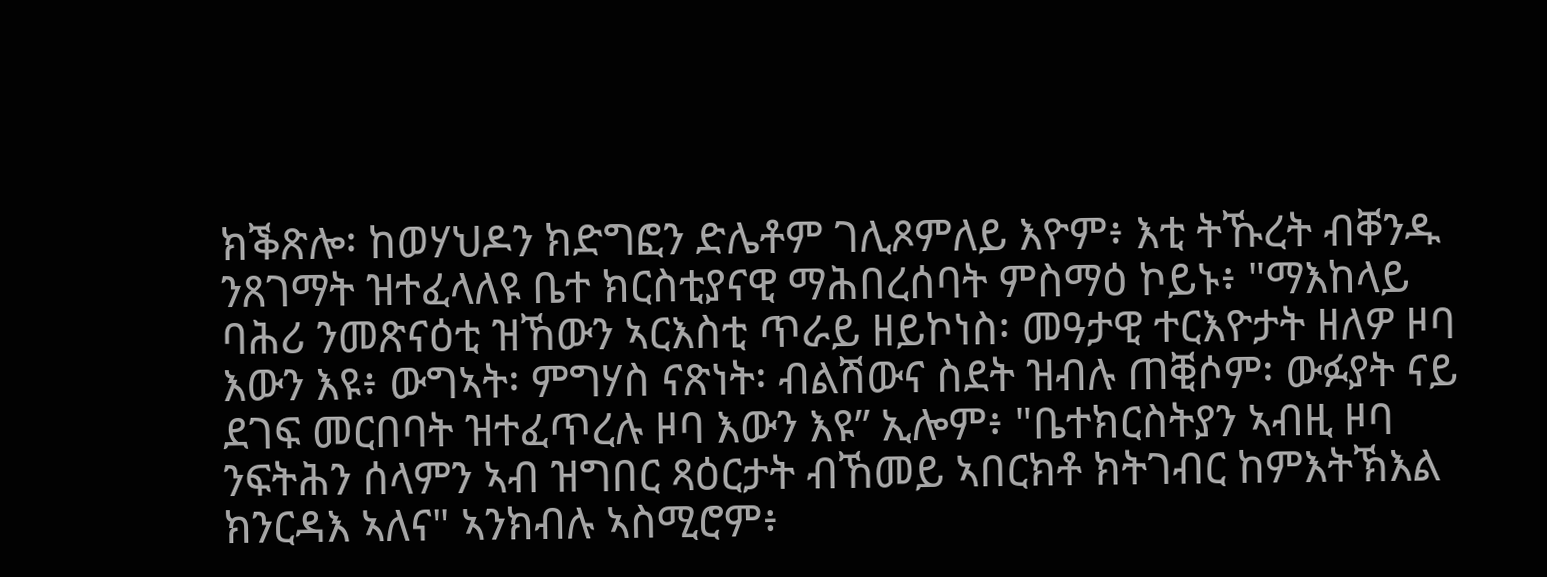ክቕጽሎ፡ ከወሃህዶን ክድግፎን ድሌቶም ገሊጾምለይ እዮም፥ እቲ ትኹረት ብቐንዱ ንጸገማት ዝተፈላለዩ ቤተ ክርስቲያናዊ ማሕበረሰባት ምስማዕ ኮይኑ፥ "ማእከላይ ባሕሪ ንመጽናዕቲ ዝኸውን ኣርእስቲ ጥራይ ዘይኮነስ፡ መዓታዊ ተርእዮታት ዘለዎ ዞባ እውን እዩ፥ ውግኣት፡ ምግሃስ ናጽነት፡ ብልሽውና ስደት ዝብሉ ጠቒሶም፡ ውፉያት ናይ ደገፍ መርበባት ዝተፈጥረሉ ዞባ እውን እዩ” ኢሎም፥ "ቤተክርስትያን ኣብዚ ዞባ ንፍትሕን ሰላምን ኣብ ዝግበር ጻዕርታት ብኸመይ ኣበርክቶ ክትገብር ከምእትኽእል ክንርዳእ ኣለና" ኣንክብሉ ኣስሚሮም፥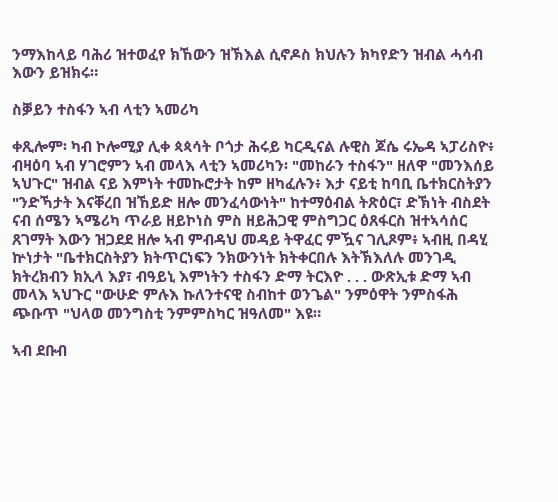ንማእከላይ ባሕሪ ዝተወፈየ ክኸውን ዝኽእል ሲኖዶስ ክህሉን ክካየድን ዝብል ሓሳብ እውን ይዝክሩ።

ስቓይን ተስፋን ኣብ ላቲን ኣመሪካ

ቀጺሎም፡ ካብ ኮሎሚያ ሊቀ ጳጳሳት ቦጎታ ሕሩይ ካርዲናል ሉዊስ ጆሴ ሩኤዳ ኣፓሪስዮ፥ ብዛዕባ ኣብ ሃገሮምን ኣብ መላእ ላቲን ኣመሪካን፡ "መከራን ተስፋን" ዘለዋ "መንእሰይ ኣህጉር" ዝብል ናይ እምነት ተመኩሮታት ከም ዘካፈሉን፥ እታ ናይቲ ከባቢ ቤተክርስትያን "ንድኻታት እናቐረበ ዝኸይድ ዘሎ መንፈሳውነት" ከተማዕብል ትጽዕር፣ ድኽነት ብስደት ናብ ሰሜን ኣሜሪካ ጥራይ ዘይኮነስ ምስ ዘይሕጋዊ ምስግጋር ዕጸፋርስ ዝተኣሳሰር ጸገማት እውን ዝጋደደ ዘሎ ኣብ ምብዳህ መዳይ ትዋፈር ምዃና ገሊጾም፥ ኣብዚ በዳሂ ኵነታት "ቤተክርስትያን ክትጥርነፍን ንክውንነት ክትቀርበሉ እትኽእለሉ መንገዲ ክትረክብን ክኢላ እያ፣ ብዓይኒ እምነትን ተስፋን ድማ ትርእዮ . . . ውጽኢቱ ድማ ኣብ መላእ ኣህጉር "ውሁድ ምሉእ ኩለንተናዊ ስብከተ ወንጌል" ንምዕዋት ንምስፋሕ ጭቡጥ "ህላወ መንግስቲ ንምምስካር ዝዓለመ" እዩ።

ኣብ ደቡብ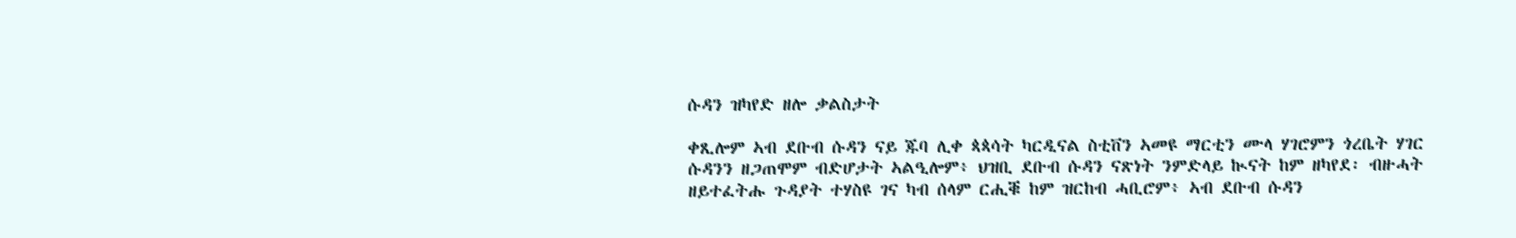ሱዳን ዝካየድ ዘሎ ቃልስታት

ቀጺሎም ኣብ ደቡብ ሱዳን ናይ ጁባ ሊቀ ጳጳሳት ካርዲናል ስቲቨን ኣመዩ ማርቲን ሙላ ሃገሮምን ጎረቤት ሃገር ሱዳንን ዘጋጠሞም ብድሆታት ኣልዒሎም፥ ህዝቢ ደቡብ ሱዳን ናጽነት ንምድላይ ኲናት ከም ዘካየደ፡ ብዙሓት ዘይተፈትሑ ጉዳያት ተሃስዩ ገና ካብ ሰላም ርሒቑ ከም ዝርከብ ሓቢሮም፥ ኣብ ደቡብ ሱዳን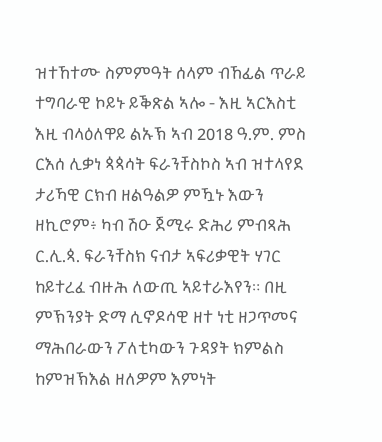ዝተኸተሙ ስምምዓት ሰላም ብኸፊል ጥራይ ተግባራዊ ኮይኑ ይቕጽል ኣሎ - እዚ ኣርእስቲ እዚ ብላዕለዋይ ልኡኽ ኣብ 2018 ዓ.ም. ምስ ርእሰ ሊቃነ ጳጳሳት ፍራንቸስኮስ ኣብ ዝተላየደ ታሪኻዊ ርክብ ዘልዓልዎ ምዃኑ እውን ዘኪሮም፥ ካብ ሽዑ ጀሚሩ ድሕሪ ምብጻሕ ር.ሊ.ጳ. ፍራንቸስክ ናብታ ኣፍሪቃዊት ሃገር ከይተረፈ ብዙሕ ለውጢ ኣይተራእየን። በዚ ምኽንያት ድማ ሲኖዶሳዊ ዘተ ነቲ ዘጋጥመና ማሕበራውን ፖለቲካውን ጉዳያት ክምልስ ከምዝኽእል ዘለዎም እምነት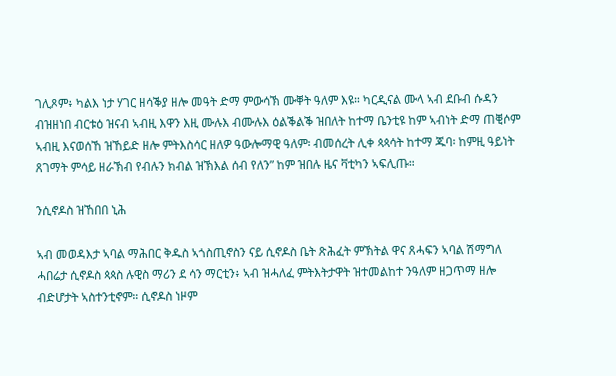ገሊጾም፥ ካልእ ነታ ሃገር ዘሳቕያ ዘሎ መዓት ድማ ምውሳኽ ሙቐት ዓለም እዩ። ካርዲናል ሙላ ኣብ ደቡብ ሱዳን ብዝዘነበ ብርቱዕ ዝናብ ኣብዚ እዋን እዚ ሙሉእ ብሙሉእ ዕልቕልቕ ዝበለት ከተማ ቤንቲዩ ከም ኣብነት ድማ ጠቒሶም ኣብዚ እናወሰኸ ዝኸይድ ዘሎ ምትእስሳር ዘለዎ ዓውሎማዊ ዓለም፡ ብመሰረት ሊቀ ጳጳሳት ከተማ ጁባ፡ ከምዚ ዓይነት ጸገማት ምሳይ ዘራኽብ የብሉን ክብል ዝኽእል ሰብ የለን” ከም ዝበሉ ዜና ቫቲካን ኣፍሊጡ።

ንሲኖዶስ ዝኸበበ ኒሕ

ኣብ መወዳእታ ኣባል ማሕበር ቅዱስ ኣጎስጢኖስን ናይ ሲኖዶስ ቤት ጽሕፈት ምኽትል ዋና ጸሓፍን ኣባል ሽማግለ ሓበሬታ ሲኖዶስ ጳጳስ ሉዊስ ማሪን ደ ሳን ማርቲን፥ ኣብ ዝሓለፈ ምትእትታዋት ዝተመልከተ ንዓለም ዘጋጥማ ዘሎ ብድሆታት ኣስተንቲኖም። ሲኖዶስ ነዞም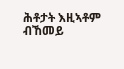ሕቶታት እዚኣቶም ብኸመይ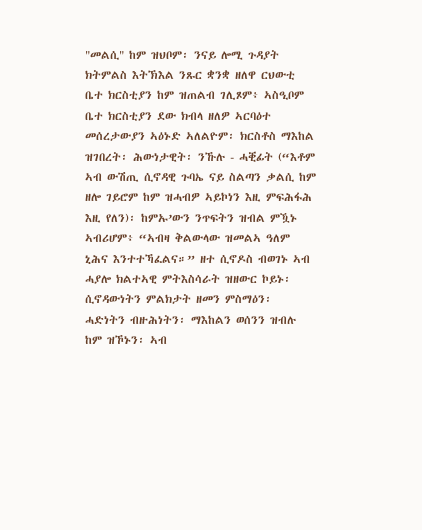"መልሲ" ከም ዝህቦም፡ ንናይ ሎሚ ጉዳያት ክትምልስ እትኽእል ንጹር ቋንቋ ዘለዋ ርህውቲ ቤተ ክርስቲያን ከም ዝጠልብ ገሊጾም፥ ኣስዒቦም ቤተ ክርስቲያን ደው ክብላ ዘለዎ ኣርባዕተ መሰረታውያን ኣዕኑድ ኣለልዮም፡ ክርስቶስ ማእከል ዝገበረት፡ ሕውነታዊት፡ ንኹሉ - ሓቒፊት (“እቶም ኣብ ውሽጢ ሲኖዳዊ ጉባኤ ናይ ስልጣን ቃልሲ ከም ዘሎ ገይሮም ከም ዝሓብዎ ኣይኮነን እዚ ምፍሕፋሕ እዚ የለን)፡ ከምኡ’ውን ንጥፍትን ዝብል ምዃኑ ኣብሪሆም፥ “ኣብዛ ቅልውላው ዝመልኣ ዓለም ኒሕና እንተተኻፈልና።” ዘተ ሲኖዶስ ብወገኑ ኣብ ሓያሎ ክልተኣዊ ምትእስሳራት ዝዘውር ኮይኑ፡ ሲኖዳውነትን ምልክታት ዘመን ምስማዕን፡ ሓድነትን ብዙሕነትን፡ ማእከልን ወሰንን ዝብሉ ከም ዝኾኑን፡ ኣብ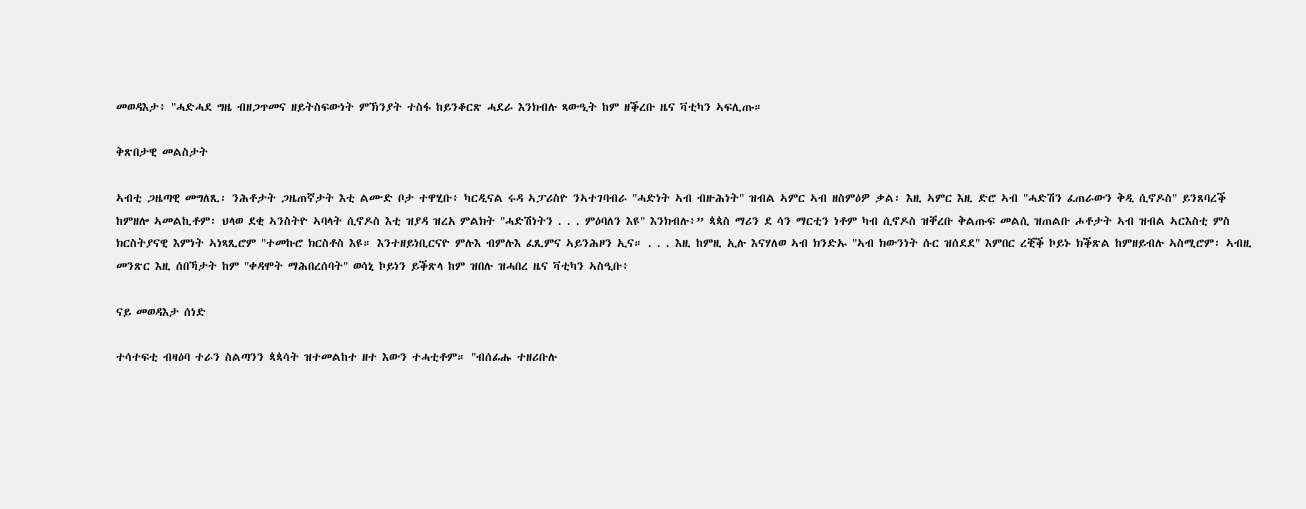መወዳእታ፥ "ሓድሓደ ግዜ ብዘጋጥመና ዘይትስፍውነት ምኽንያት ተስፋ ከይንቆርጽ ሓደራ እንክብሉ ጻውዒት ከም ዘቕረቡ ዜና ቫቲካን ኣፍሊጡ።

ቅጽበታዊ መልስታት

ኣብቲ ጋዜጣዊ መግለጺ፡ ንሕቶታት ጋዜጠኛታት እቲ ልሙድ ቦታ ተዋሂቡ፥ ካርዲናል ሩዳ ኣፓሪስዮ ንኣተገባብራ "ሓድነት ኣብ ብዙሕነት" ዝብል ኣምር ኣብ ዘስምዕዎ ቃል፡ እዚ ኣምር እዚ ድሮ ኣብ "ሓድሽን ፈጠራውን ቅዲ ሲኖዶስ" ይንጸባረቕ ከምዘሎ ኣመልኪቶም፡ ህላወ ደቂ ኣንስትዮ ኣባላት ሲኖዶስ እቲ ዝያዳ ዝረአ ምልክት "ሓድሽነትን . . . ምዕባለን እዩ" እንክብሉ፥” ጳጳስ ማሪን ደ ሳን ማርቲን ነቶም ካብ ሲኖዶስ ዝቐረቡ ቅልጡፍ መልሲ ዝጠልቡ ሖቶታት ኣብ ዝብል ኣርእስቲ ምስ ክርስትያናዊ እምነት ኣነጻጺሮም "ተመኩሮ ክርስቶስ እዩ። እንተዘይነቢርናዮ ምሉእ ብምሉእ ፈጺምና ኣይንሕዞን ኢና። . . . እዚ ከምዚ ኢሉ እናሃለወ ኣብ ክንድኡ "ኣብ ክውንነት ሱር ዝሰደደ" እምበር ረቒቕ ኮይኑ ክቕጽል ከምዘይብሉ ኣስሚሮም፡ ኣብዚ መንጽር እዚ ሰበኻታት ከም "ቀዳሞት ማሕበረሰባት" ወሳኒ ኮይነን ይቕጽላ ከም ዝበሉ ዝሓበረ ዜና ቫቲካን ኣስዒቡ፥

ናይ መወዳእታ ሰነድ

ተሳተፍቲ ብዛዕባ ተራን ስልጣንን ጳጳሳት ዝተመልከተ ዘተ እውን ተሓቲቶም። "ብሰፊሑ ተዘሪቡሉ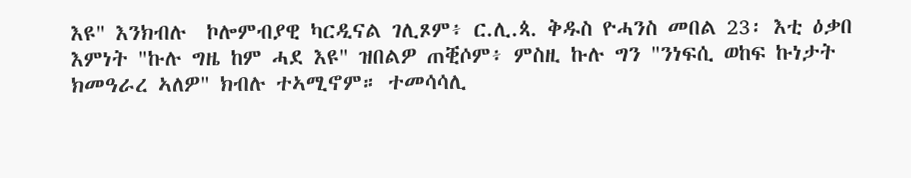እዩ" እንክብሉ  ኮሎምብያዊ ካርዲናል ገሊጾም፥ ር.ሊ.ጳ. ቅዱስ ዮሓንስ መበል 23፡ እቲ ዕቃበ እምነት "ኩሉ ግዜ ከም ሓደ እዩ" ዝበልዎ ጠቒሶም፥ ምስዚ ኩሉ ግን "ንነፍሲ ወከፍ ኩነታት ክመዓራረ ኣለዎ" ክብሉ ተኣሚኖም። ተመሳሳሊ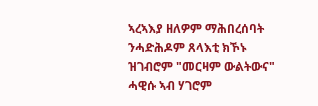ኣረኣእያ ዘለዎም ማሕበረሰባት ንሓድሕዶም ጸላእቲ ክኾኑ ዝገብሮም "መርዛም ውልትውና" ሓዊሱ ኣብ ሃገሮም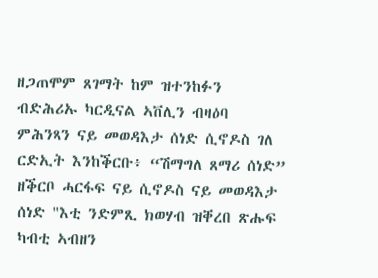ዘጋጠሞም ጸገማት ከም ዝተንከፉን ብድሕሪኡ ካርዲናል ኣቨሊን ብዛዕባ ምሕንጻን ናይ መወዳእታ ሰነድ ሲኖዶስ ገለ ርድኢት እንከቕርቡ፥ “ሽማግለ ጸማሪ ሰነድ” ዘቕርቦ ሓርፋፍ ናይ ሲኖዶስ ናይ መወዳእታ ሰነድ "እቲ ንድምጺ ክወሃብ ዝቐረበ ጽሑፍ ካብቲ ኣብዘን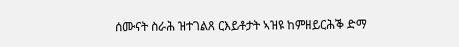ሰሙናት ስራሕ ዝተገልጸ ርእይቶታት ኣዝዩ ከምዘይርሕቕ ድማ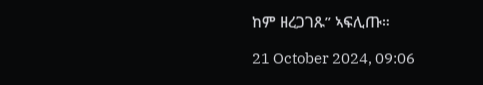ከም ዘረጋገጹ” ኣፍሊጡ።

21 October 2024, 09:06